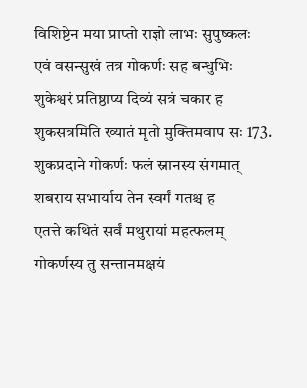विशिष्टेन मया प्राप्तो राज्ञो लाभः सुपुष्कलः
एवं वसन्सुखं तत्र गोकर्णः सह बन्धुभिः
शुकेश्वरं प्रतिष्ठाप्य दिव्यं सत्रं चकार ह
शुकसत्रमिति ख्यातं मृतो मुक्तिमवाप सः 173.
शुकप्रदाने गोकर्णः फलं स्नानस्य संगमात्
शबराय सभार्याय तेन स्वर्गं गतश्च ह
एतत्ते कथितं सर्वं मथुरायां महत्फलम्
गोकर्णस्य तु सन्तानमक्षयं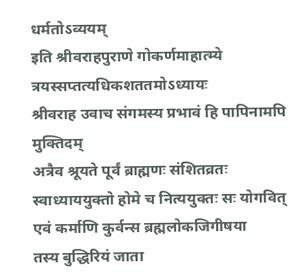धर्मतोऽव्ययम्
इति श्रीवराहपुराणे गोकर्णमाहात्म्ये त्रयस्सप्तत्यधिकशततमोऽध्यायः
श्रीवराह उवाच संगमस्य प्रभावं हि पापिनामपि मुक्तिदम्
अत्रैव श्रूयते पूर्वं ब्राह्मणः संशितव्रतः
स्वाध्याययुक्तो होमे च नित्ययुक्तः सः योगवित्
एवं कर्माणि कुर्वन्स ब्रह्मलोकजिगीषया
तस्य बुद्धिरियं जाता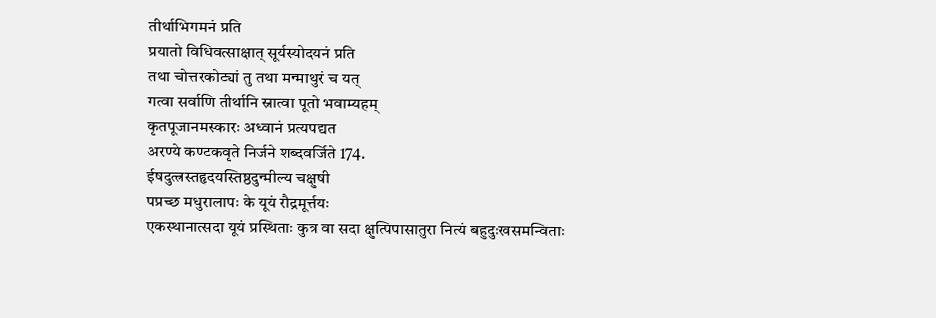तीर्थाभिगमनं प्रति
प्रयातो विधिवत्साक्षात् सूर्यस्योदयनं प्रति
तथा चोत्तरकोट्यां तु तथा मन्माथुरं च यत्
गत्वा सर्वाणि तीर्थानि स्नात्वा पूतो भवाम्यहम्
कृतपूजानमस्कारः अध्वानं प्रत्यपद्यत
अरण्ये कण्टकवृते निर्जने शब्दवर्जिते 174.
ईषदुत्त्रस्तहृदयस्तिष्ठदुन्मील्य चक्षुषी
पप्रच्छ मधुरालापः के यूयं रौद्रमूर्त्तयः
एकस्थानात्सदा यूयं प्रस्थिताः कुत्र वा सदा क्षुत्पिपासातुरा नित्यं बहुदुःखसमन्विताः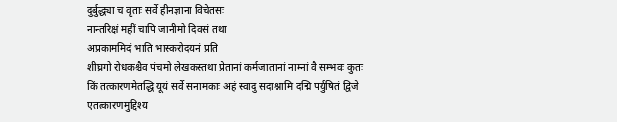दुर्बुद्ध्या च वृताः सर्वे हीनज्ञाना विचेतसः
नान्तरिक्षं महीं चापि जानीमो दिवसं तथा
अप्रकाममिदं भाति भास्करोदयनं प्रति
शीघ्रगो रोधकश्चैव पंचमो लेखकस्तथा प्रेतानां कर्मजातानां नाम्नां वै सम्भवः कुतः
किं तत्कारणमेतद्धि यूयं सर्वे सनामकाः अहं स्वादु सदाश्नामि दद्मि पर्युषितं द्विजे
एतत्कारणमुद्दिश्य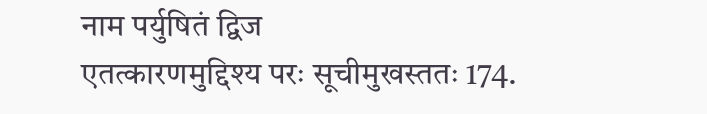नाम पर्युषितं द्विज
एतत्कारणमुद्दिश्य परः सूचीमुखस्ततः 174.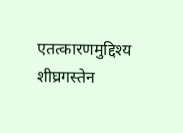एतत्कारणमुद्दिश्य शीघ्रगस्तेन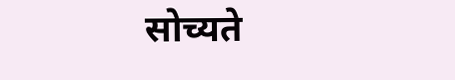सोच्यते